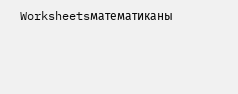Worksheetsматематиканы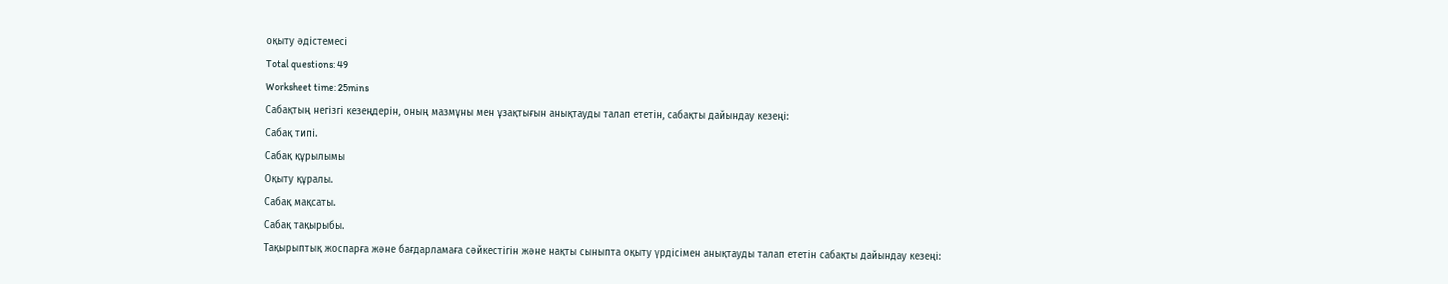оқыту әдістемесі
Total questions: 49
Worksheet time: 25mins
Сабақтың негізгі кезеңдерін, оның мазмұны мен ұзақтығын анықтауды талап ететін, сабақты дайындау кезеңі:
Сабақ типі.
Сабақ құрылымы
Оқыту құралы.
Сабақ мақсаты.
Сабақ тақырыбы.
Тақырыптық жоспарға және бағдарламаға сәйкестігін және нақты сыныпта оқыту үрдісімен анықтауды талап ететін сабақты дайындау кезеңі: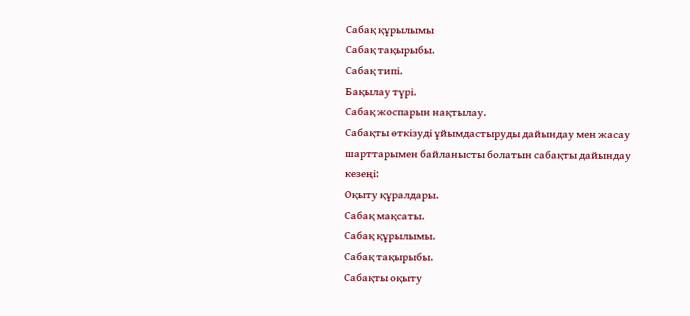Сабақ құрылымы
Сабақ тақырыбы.
Сабақ типі.
Бақылау түрі.
Сабақ жоспарын нақтылау.
Сабақты өткізуді ұйымдастыруды дайындау мен жасау шарттарымен байланысты болатын сабақты дайындау кезеңі:
Оқыту құралдары.
Сабақ мақсаты.
Сабақ құрылымы.
Сабақ тақырыбы.
Сабақты оқыту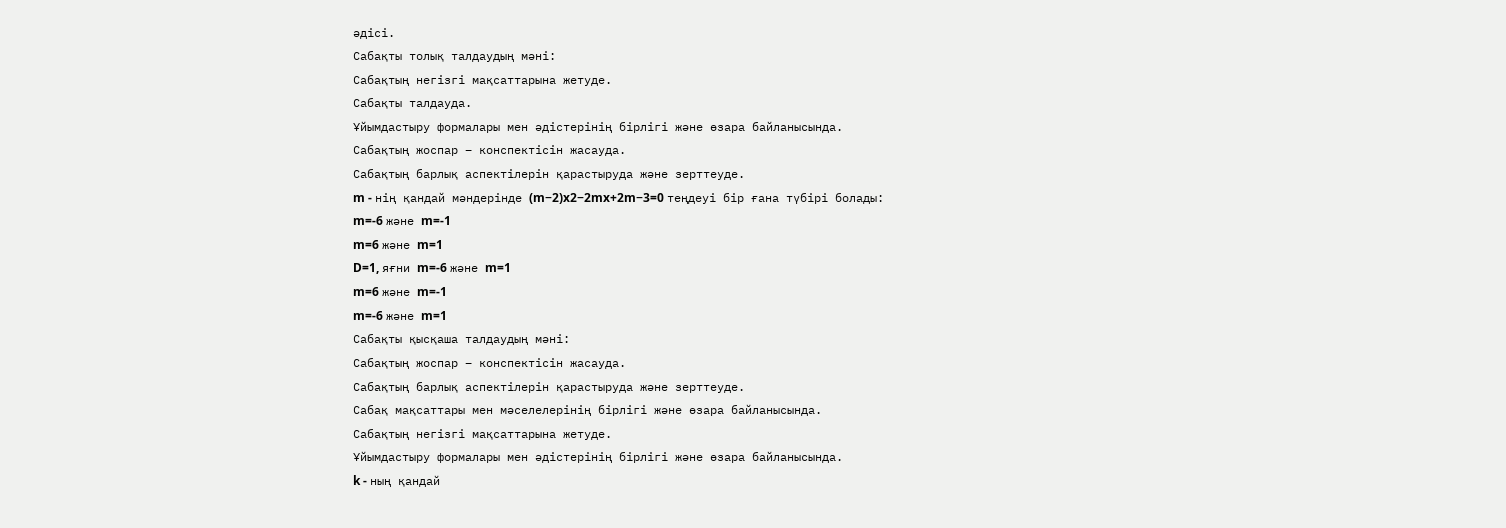әдісі.
Сабақты толық талдаудың мәні:
Сабақтың негізгі мақсаттарына жетуде.
Сабақты талдауда.
Ұйымдастыру формалары мен әдістерінің бірлігі және өзара байланысында.
Сабақтың жоспар – конспектісін жасауда.
Сабақтың барлық аспектілерін қарастыруда және зерттеуде.
m - нің қандай мәндерінде (m−2)x2−2mx+2m−3=0 теңдеуі бір ғана түбірі болады:
m=-6 және m=-1
m=6 және m=1
D=1, яғни m=-6 және m=1
m=6 және m=-1
m=-6 және m=1
Сабақты қысқаша талдаудың мәні:
Сабақтың жоспар – конспектісін жасауда.
Сабақтың барлық аспектілерін қарастыруда және зерттеуде.
Сабақ мақсаттары мен мәселелерінің бірлігі және өзара байланысында.
Сабақтың негізгі мақсаттарына жетуде.
Ұйымдастыру формалары мен әдістерінің бірлігі және өзара байланысында.
k - ның қандай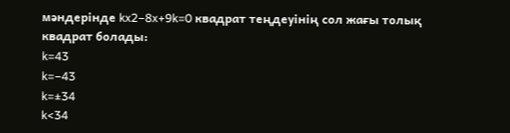мәндерінде kx2−8x+9k=0 квадрат теңдеуінің сол жағы толық квадрат болады:
k=43
k=−43
k=±34
k<34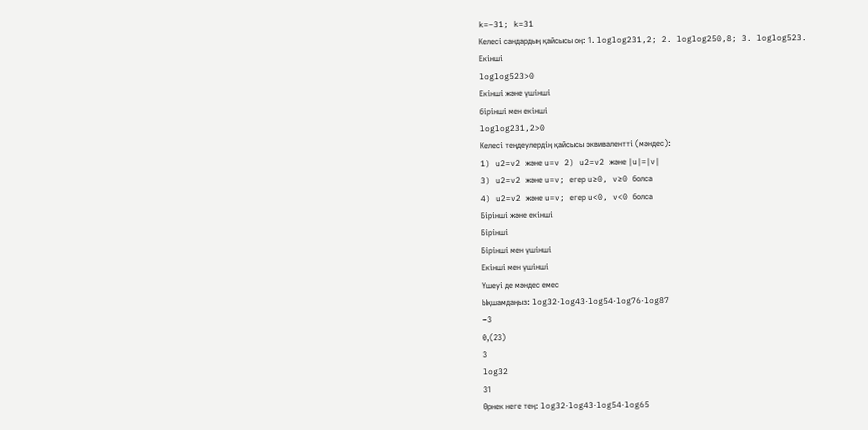k=−31; k=31
Келесі сандардың қайсысы оң: 1. loglog231,2; 2. loglog250,8; 3. loglog523.
Екінші
loglog523>0
Екінші және үшінші
бірінші мен екінші
loglog231,2>0
Келесі теңдеулердің қайсысы эквивалентті (мәндес):
1) u2=v2 және u=v 2) u2=v2 және ∣u∣=∣v∣
3) u2=v2 және u=v; егер u≥0, v≥0 болса
4) u2=v2 және u=v; егер u<0, v<0 болса
Бірінші және екінші
Бірінші
Бірінші мен үшінші
Екінші мен үшінші
Үшеуі де мәндес емес
Ықшамдаңыз: log32⋅log43⋅log54⋅log76⋅log87
−3
0,(23)
3
log32
31
Өрнек неге тең: log32⋅log43⋅log54⋅log65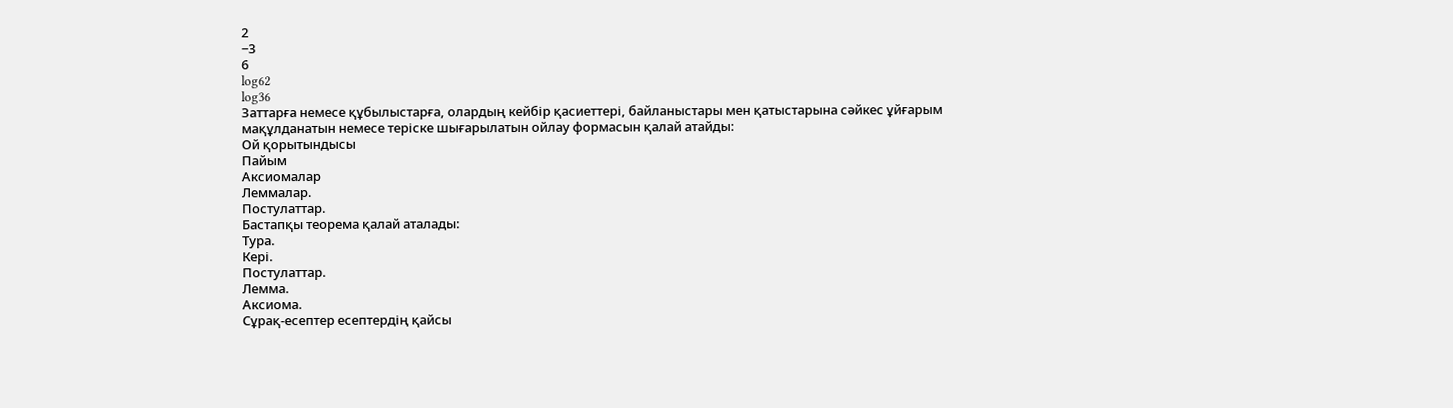2
−3
6
log62
log36
Заттарға немесе құбылыстарға, олардың кейбір қасиеттері, байланыстары мен қатыстарына сәйкес ұйғарым мақұлданатын немесе теріске шығарылатын ойлау формасын қалай атайды:
Ой қорытындысы
Пайым
Аксиомалар
Леммалар.
Постулаттар.
Бастапқы теорема қалай аталады:
Тура.
Кері.
Постулаттар.
Лемма.
Аксиома.
Сұрақ-есептер есептердің қайсы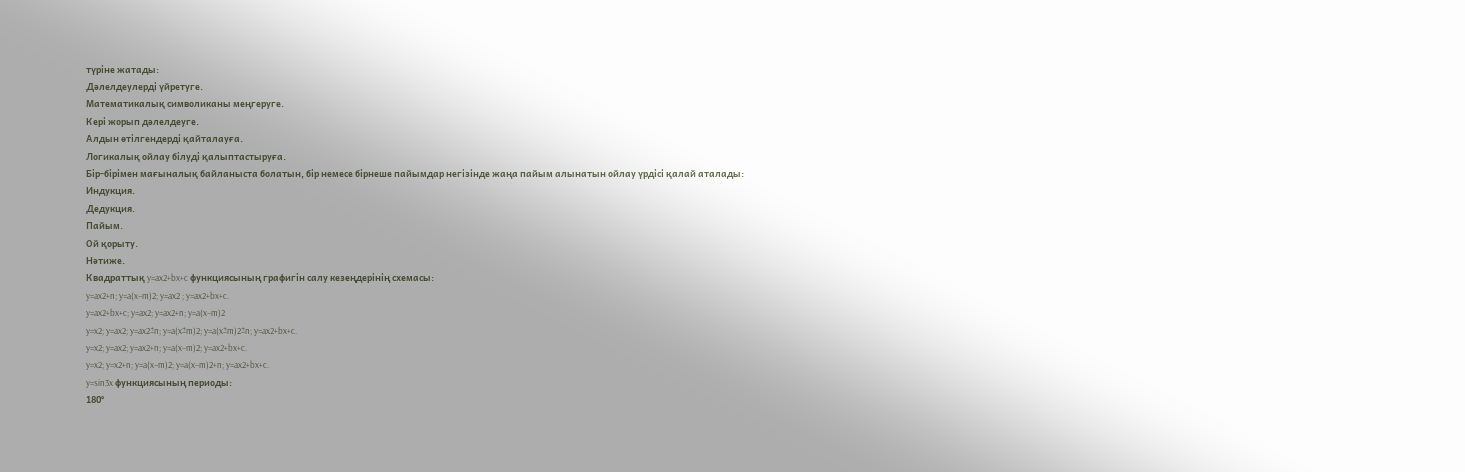түріне жатады:
Дәлелдеулерді үйретуге.
Математикалық символиканы меңгеруге.
Кері жорып дәлелдеуге.
Алдын өтілгендерді қайталауға.
Логикалық ойлау білуді қалыптастыруға.
Бір-бірімен мағыналық байланыста болатын, бір немесе бірнеше пайымдар негізінде жаңа пайым алынатын ойлау үрдісі қалай аталады:
Индукция.
Дедукция.
Пайым.
Ой қорыту.
Нәтиже.
Квадраттық y=ax2+bx+c функциясының графигін салу кезеңдерінің схемасы:
y=ax2+n; y=a(x−m)2; y=ax2 ; y=ax2+bx+c.
y=ax2+bx+c; y=ax2; y=ax2+n; y=a(x−m)2
y=x2; y=ax2; y=ax2±n; y=a(x±m)2; y=a(x±m)2±n; y=ax2+bx+c.
y=x2; y=ax2; y=ax2+n; y=a(x−m)2; y=ax2+bx+c.
y=x2; y=x2+n; y=a(x−m)2; y=a(x−m)2+n; y=ax2+bx+c.
y=sin3x функциясының периоды:
180°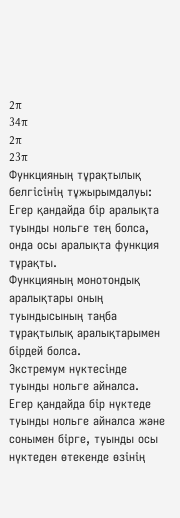2π
34π
2π
23π
Функцияның тұрақтылық белгісінің тұжырымдалуы:
Егер қандайда бір аралықта туынды нольге тең болса, онда осы аралықта функция тұрақты.
Функцияның монотондық аралықтары оның туындысының таңба тұрақтылық аралықтарымен бірдей болса.
Экстремум нүктесінде туынды нольге айналса.
Егер қандайда бір нүктеде туынды нольге айналса және сонымен бірге, туынды осы нүктеден өтекенде өзінің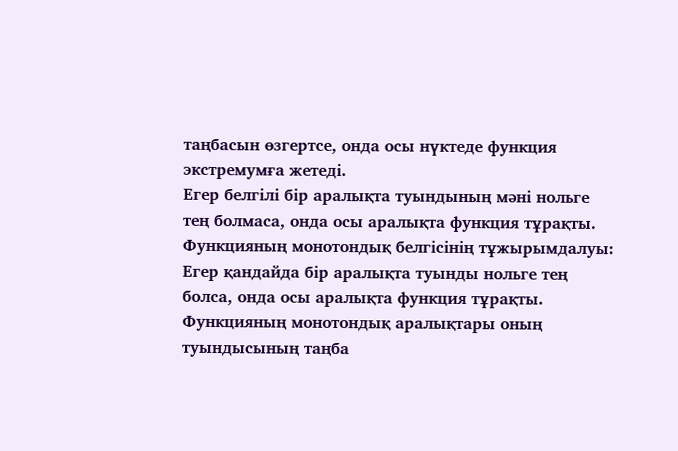таңбасын өзгертсе, онда осы нүктеде функция экстремумға жетеді.
Егер белгілі бір аралықта туындының мәні нольге тең болмаса, онда осы аралықта функция тұрақты.
Функцияның монотондық белгісінің тұжырымдалуы:
Егер қандайда бір аралықта туынды нольге тең болса, онда осы аралықта функция тұрақты.
Функцияның монотондық аралықтары оның туындысының таңба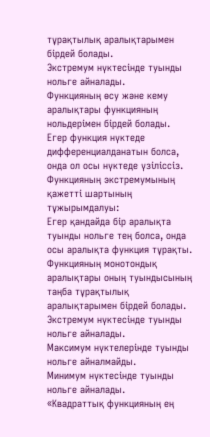тұрақтылық аралықтарымен бірдей болады.
Экстремум нүктесінде туынды нольге айналады.
Функцияның өсу және кему аралықтары функцияның нольдерімен бірдей болады.
Егер функция нүктеде дифференциалданатын болса, онда ол осы нүктеде үзіліссіз.
Функцияның экстремумының қажетті шартының тұжырымдалуы:
Егер қандайда бір аралықта туынды нольге тең болса, онда осы аралықта функция тұрақты.
Функцияның монотондық аралықтары оның туындысының таңба тұрақтылық аралықтарымен бірдей болады.
Экстремум нүктесінде туынды нольге айналады.
Максимум нүктелерінде туынды нольге айналмайды.
Минимум нүктесінде туынды нольге айналады.
«Квадраттық функцияның ең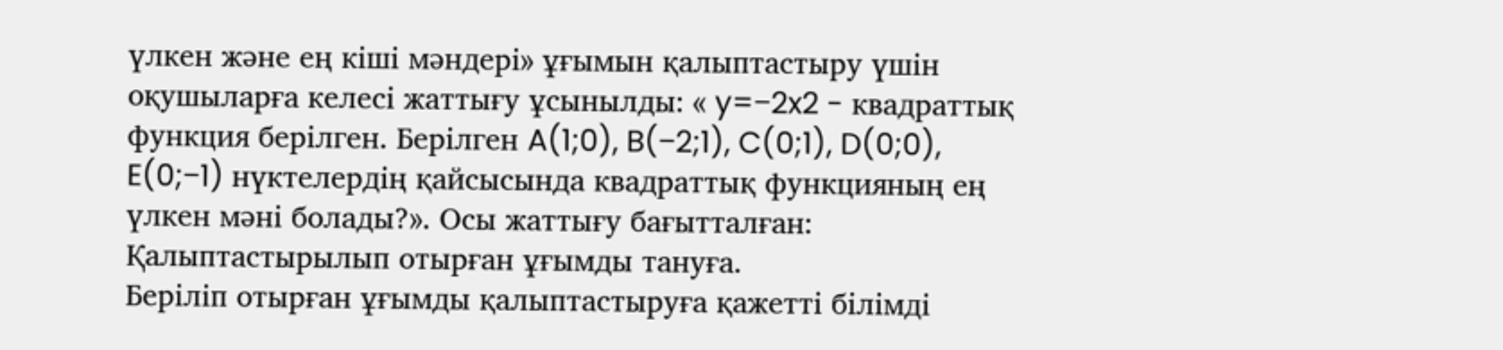үлкен және ең кіші мәндері» ұғымын қалыптастыру үшін оқушыларға келесі жаттығу ұсынылды: « y=−2x2 - квадраттық функция берілген. Берілген A(1;0), B(−2;1), C(0;1), D(0;0), E(0;−1) нүктелердің қайсысында квадраттық функцияның ең үлкен мәні болады?». Осы жаттығу бағытталған:
Қалыптастырылып отырған ұғымды тануға.
Беріліп отырған ұғымды қалыптастыруға қажетті білімді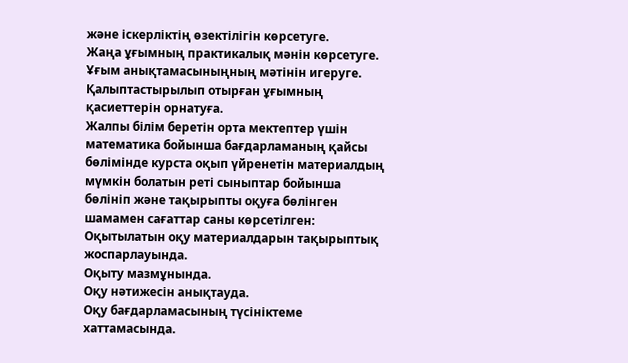және іскерліктің өзектілігін көрсетуге.
Жаңа ұғымның практикалық мәнін көрсетуге.
Ұғым анықтамасыныңның мәтінін игеруге.
Қалыптастырылып отырған ұғымның қасиеттерін орнатуға.
Жалпы білім беретін орта мектептер үшін математика бойынша бағдарламаның қайсы бөлімінде курста оқып үйренетін материалдың мүмкін болатын реті сыныптар бойынша бөлініп және тақырыпты оқуға бөлінген шамамен сағаттар саны көрсетілген:
Оқытылатын оқу материалдарын тақырыптық жоспарлауында.
Оқыту мазмұнында.
Оқу нәтижесін анықтауда.
Оқу бағдарламасының түсініктеме хаттамасында.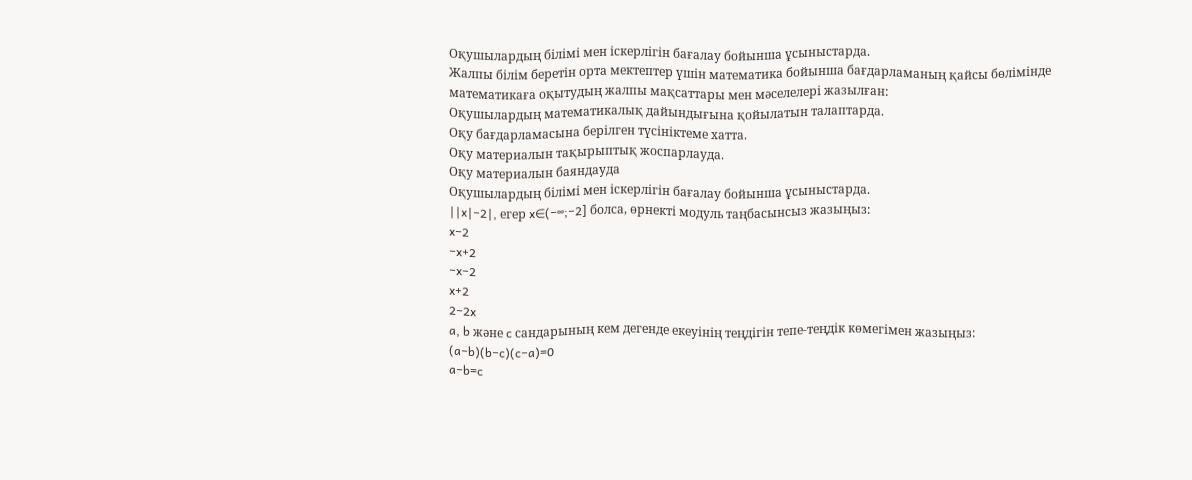Оқушылардың білімі мен іскерлігін бағалау бойынша ұсыныстарда.
Жалпы білім беретін орта мектептер үшін математика бойынша бағдарламаның қайсы бөлімінде математикаға оқытудың жалпы мақсаттары мен мәселелері жазылған:
Оқушылардың математикалық дайындығына қойылатын талаптарда.
Оқу бағдарламасына берілген түсініктеме хатта.
Оқу материалын тақырыптық жоспарлауда.
Оқу материалын баяндауда
Оқушылардың білімі мен іскерлігін бағалау бойынша ұсыныстарда.
∣∣x∣−2∣, егер x∈(−∞;−2] болса, өрнекті модуль таңбасынсыз жазыңыз:
x−2
−x+2
−x−2
x+2
2−2x
a, b және c сандарының кем дегенде екеуінің теңдігін тепе-теңдік көмегімен жазыңыз:
(a−b)(b−c)(c−a)=0
a−b=c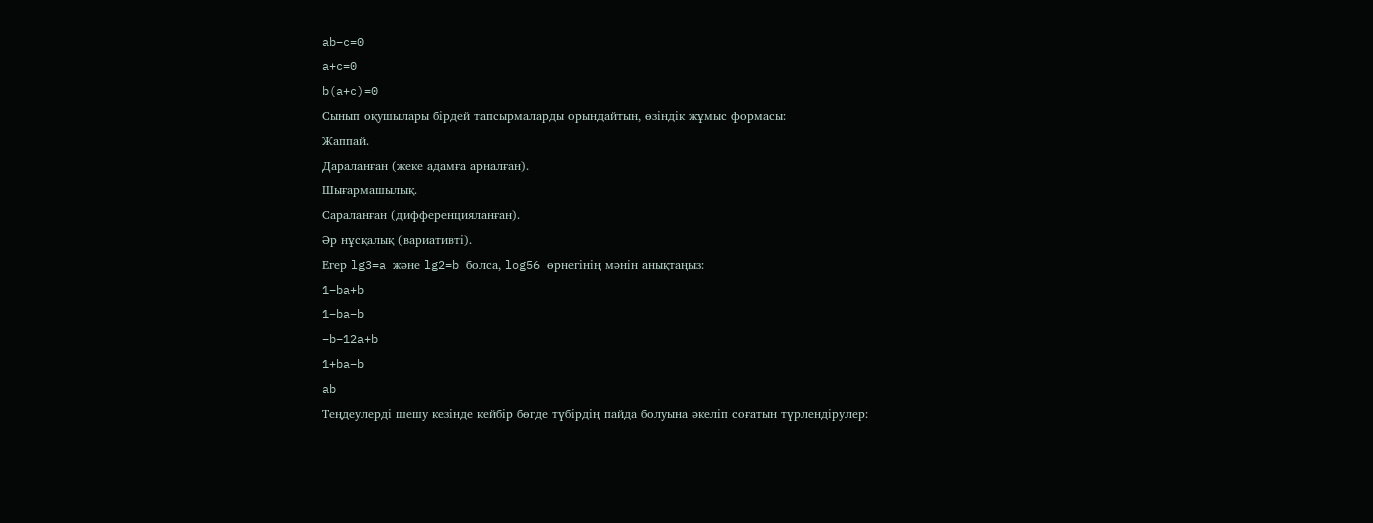ab−c=0
a+c=0
b(a+c)=0
Сынып оқушылары бірдей тапсырмаларды орындайтын, өзіндік жұмыс формасы:
Жаппай.
Дараланған (жеке адамға арналған).
Шығармашылық.
Сараланған (дифференцияланған).
Әр нұсқалық (вариативті).
Егер lg3=a және lg2=b болса, log56 өрнегінің мәнін анықтаңыз:
1−ba+b
1−ba−b
−b−12a+b
1+ba−b
ab
Теңдеулерді шешу кезінде кейбір бөгде түбірдің пайда болуына әкеліп соғатын түрлендірулер: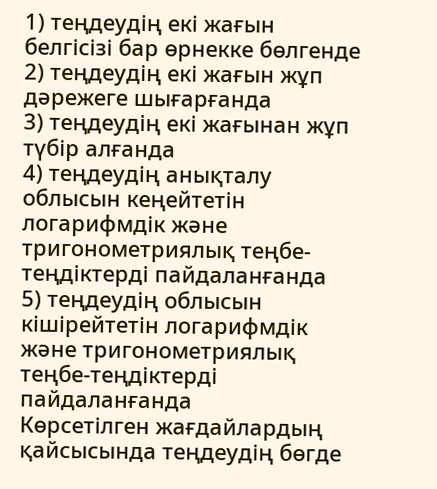1) теңдеудің екі жағын белгісізі бар өрнекке бөлгенде
2) теңдеудің екі жағын жұп дәрежеге шығарғанда
3) теңдеудің екі жағынан жұп түбір алғанда
4) теңдеудің анықталу облысын кеңейтетін логарифмдік және тригонометриялық теңбе-теңдіктерді пайдаланғанда
5) теңдеудің облысын кішірейтетін логарифмдік және тригонометриялық теңбе-теңдіктерді пайдаланғанда
Көрсетілген жағдайлардың қайсысында теңдеудің бөгде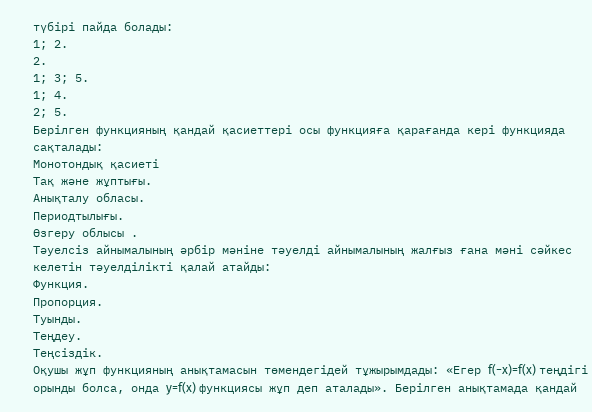түбірі пайда болады:
1; 2.
2.
1; 3; 5.
1; 4.
2; 5.
Берiлген функцияның қандай қасиеттерi осы функцияға қарағанда керi функцияда сақталады:
Монотондық қасиеті
Тақ және жұптығы.
Анықталу обласы.
Периодтылығы.
Өзгеру облысы .
Тәуелсіз айнымалының әрбір мәніне тәуелді айнымалының жалғыз ғана мәні сәйкес келетін тәуелділікті қалай атайды:
Функция.
Пропорция.
Туынды.
Теңдеу.
Теңсіздік.
Оқушы жұп функцияның анықтамасын төмендегідей тұжырымдады: «Егер f(−x)=f(x) теңдігі орынды болса, онда y=f(x) функциясы жұп деп аталады». Берілген анықтамада қандай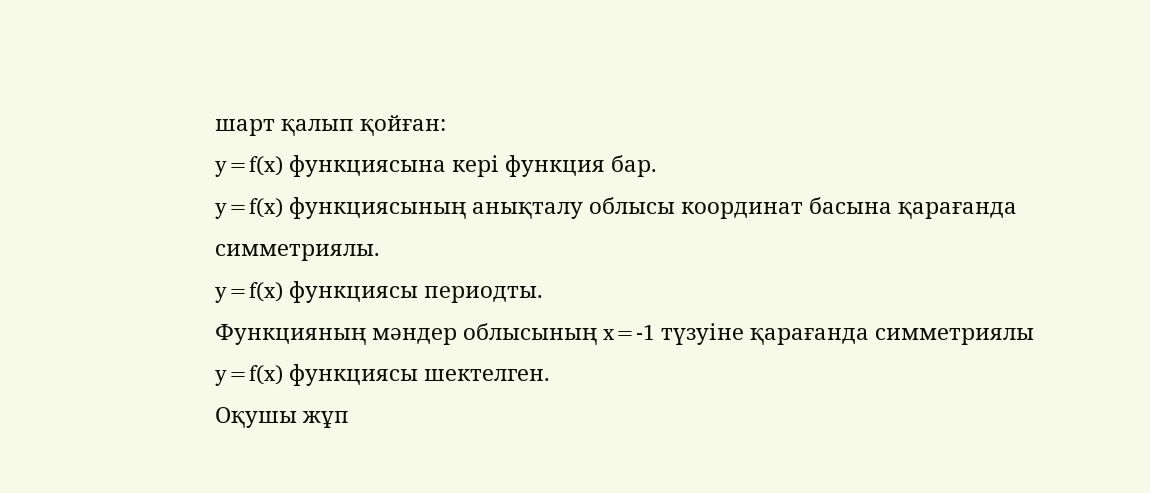шарт қалып қойған:
y=f(x) функциясына кері функция бар.
y=f(x) функциясының анықталу облысы координат басына қарағанда симметриялы.
y=f(x) функциясы периодты.
Функцияның мәндер облысының x=-1 түзуіне қарағанда симметриялы
y=f(x) функциясы шектелген.
Оқушы жұп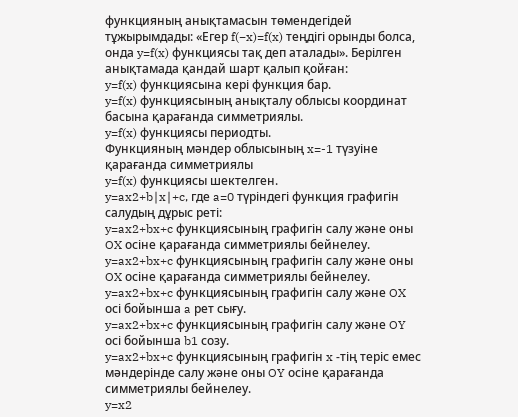функцияның анықтамасын төмендегідей тұжырымдады: «Егер f(−x)=f(x) теңдігі орынды болса, онда y=f(x) функциясы тақ деп аталады». Берілген анықтамада қандай шарт қалып қойған:
y=f(x) функциясына кері функция бар.
y=f(x) функциясының анықталу облысы координат басына қарағанда симметриялы.
y=f(x) функциясы периодты.
Функцияның мәндер облысының x=-1 түзуіне қарағанда симметриялы
y=f(x) функциясы шектелген.
y=ax2+b∣x∣+c, где a=0 түріндегі функция графигін салудың дұрыс реті:
y=ax2+bx+c функциясының графигін салу және оны OX осіне қарағанда симметриялы бейнелеу.
y=ax2+bx+c функциясының графигін салу және оны OX осіне қарағанда симметриялы бейнелеу.
y=ax2+bx+c функциясының графигін салу және OX осі бойынша a рет сығу.
y=ax2+bx+c функциясының графигін салу және OY осі бойынша b1 созу.
y=ax2+bx+c функциясының графигін x -тің теріс емес мәндерінде салу және оны OY осіне қарағанда симметриялы бейнелеу.
y=x2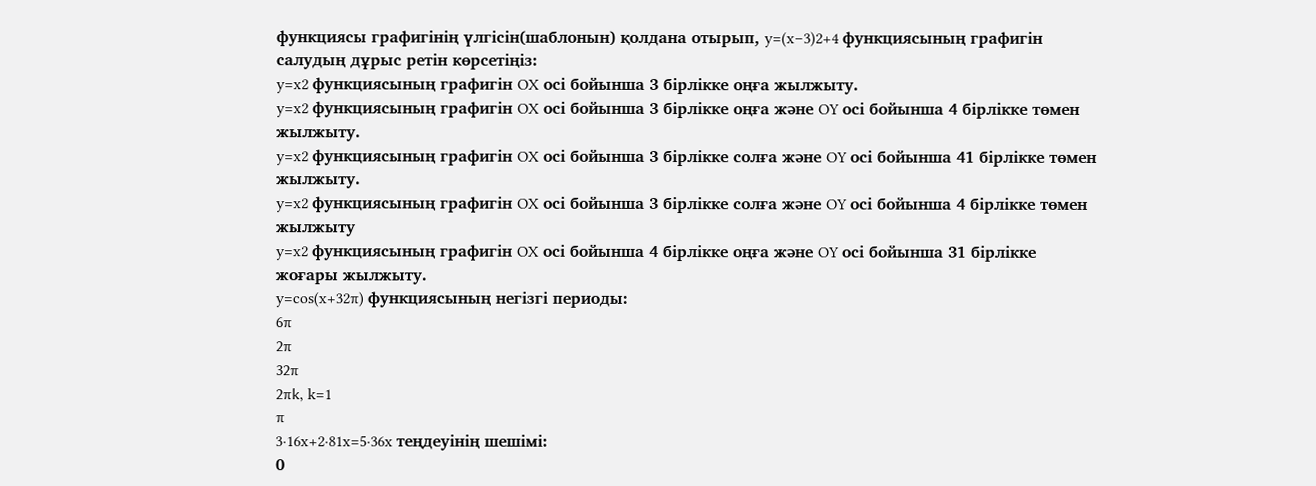функциясы графигінің үлгісін(шаблонын) қолдана отырып, y=(x−3)2+4 функциясының графигін салудың дұрыс ретін көрсетіңіз:
y=x2 функциясының графигін OX осі бойынша 3 бірлікке оңға жылжыту.
y=x2 функциясының графигін OX осі бойынша 3 бірлікке оңға және OY осі бойынша 4 бірлікке төмен жылжыту.
y=x2 функциясының графигін OX осі бойынша 3 бірлікке солға және OY осі бойынша 41 бірлікке төмен жылжыту.
y=x2 функциясының графигін OX осі бойынша 3 бірлікке солға және OY осі бойынша 4 бірлікке төмен жылжыту
y=x2 функциясының графигін OX осі бойынша 4 бірлікке оңға және OY осі бойынша 31 бірлікке жоғары жылжыту.
y=cos(x+32π) функциясының негiзгi периоды:
6π
2π
32π
2πk, k=1
π
3⋅16x+2⋅81x=5⋅36x теңдеуінің шешімі:
0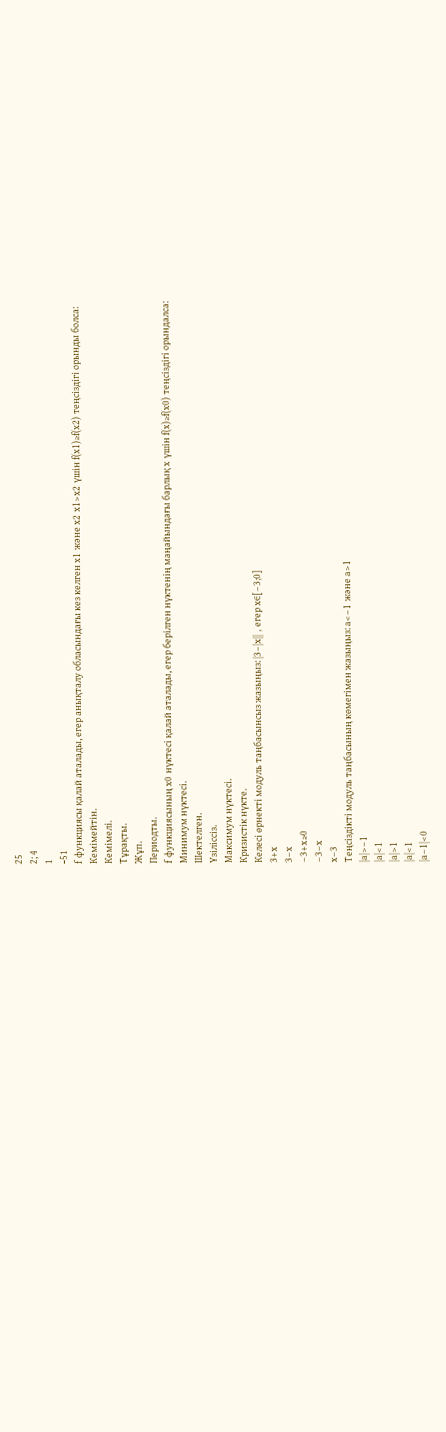25
2; 4
1
−51
f функциясы қалай аталады, егер анықталу обласындағы кез келген x1 және x2 x1>x2 үшін f(x1)≥f(x2) теңсіздігі орынды болса:
Кемімейтін.
Кемімелі.
Тұрақты.
Жұп.
Периодты.
f функциясының x0 нүктесі қалай аталады, егер берілген нүктенің маңайындағы барлық x үшін f(x)≥f(x0) теңсіздігі орындалса:
Минимум нүктесі.
Шектелген.
Үзіліссіз.
Максимум нүктесі.
Кризистік нүкте.
Келесі өрнекті модуль таңбасынсыз жазыңыз: ∣3−∣x∣∣ , егер x∈[−3;0]
3+x
3−x
−3+x≥0
−3−x
x−3
Теңсіздікті модуль таңбасының көмегімен жазыңыз: a<−1 және a>1
∣a∣>−1
∣a∣<1
∣a∣>1
∣a∣<1
∣a−1∣<0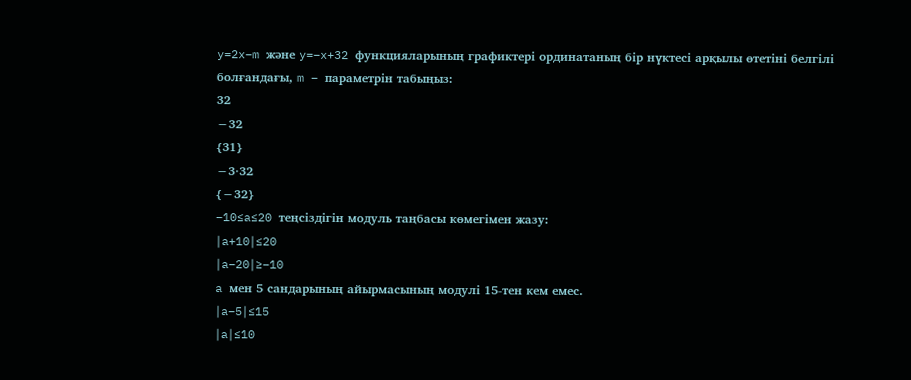y=2x−m және y=−x+32 функцияларының графиктері ординатаның бір нүктесі арқылы өтетіні белгілі болғандағы, m – параметрін табыңыз:
32
−32
{31}
−3⋅32
{−32}
−10≤a≤20 теңсіздігін модуль таңбасы көмегімен жазу:
∣a+10∣≤20
∣a−20∣≥−10
a мен 5 сандарының айырмасының модулі 15-тен кем емес.
∣a−5∣≤15
∣a∣≤10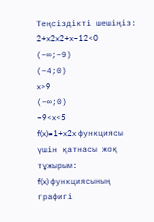Теңсіздікті шешіңіз: 2+x2x2+x−12<0
(−∞;−9)
(−4;0)
x>9
(−∞;0)
−9<x<5
f(x)=1+x2x функциясы үшін қатнасы жоқ тұжырым:
f(x) функциясының графигі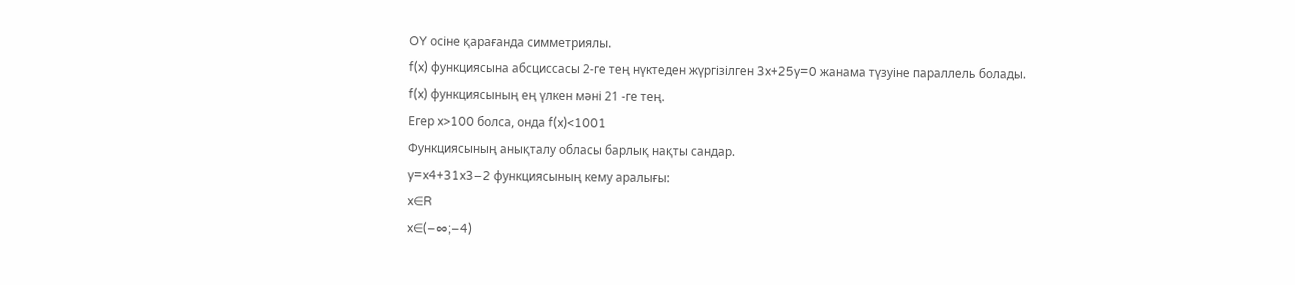OY осіне қарағанда симметриялы.
f(x) функциясына абсциссасы 2-ге тең нүктеден жүргізілген 3x+25y=0 жанама түзуіне параллель болады.
f(x) функциясының ең үлкен мәні 21 -ге тең.
Егер x>100 болса, онда f(x)<1001
Функциясының анықталу обласы барлық нақты сандар.
y=x4+31x3−2 функциясының кему аралығы:
x∈R
x∈(−∞;−4)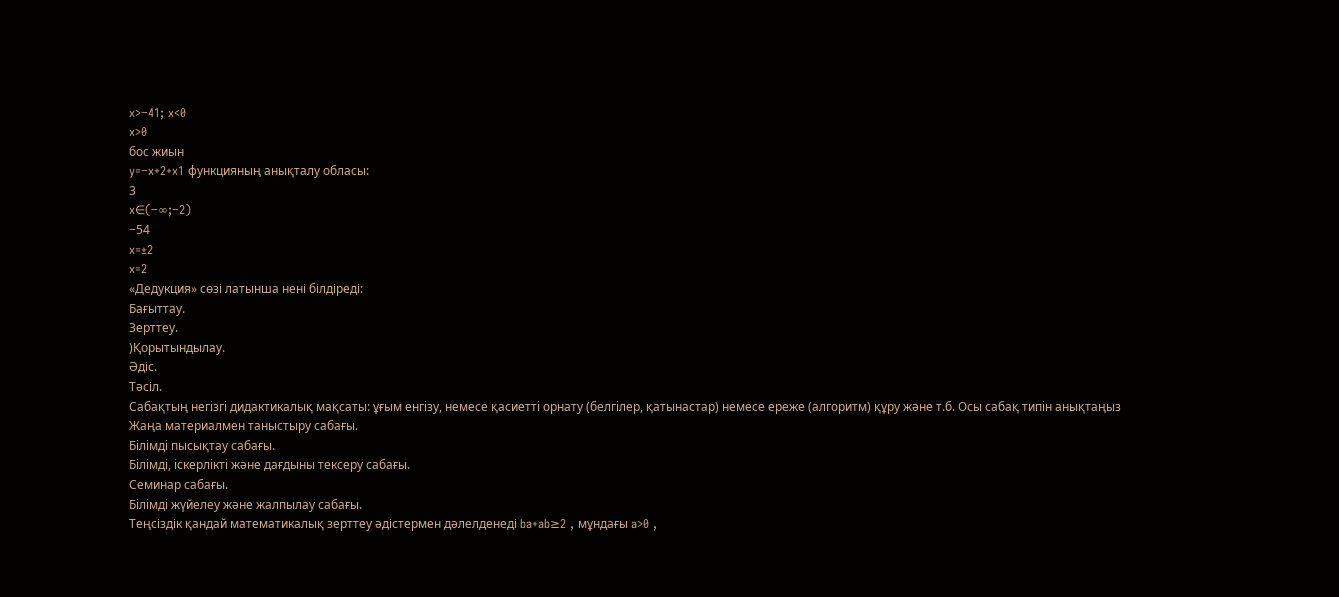x>−41; x<0
x>0
бос жиын
y=−x+2+x1 функцияның анықталу обласы:
3
x∈(−∞;−2)
−54
x=±2
x=2
«Дедукция» сөзі латынша нені білдіреді:
Бағыттау.
Зерттеу.
)Қорытындылау.
Әдіс.
Тәсіл.
Сабақтың негiзгi дидактикалық мақсаты: ұғым енгiзу, немесе қасиеттi орнату (белгiлер, қатынастар) немесе ереже (алгоритм) құру және т.б. Осы сабақ типiн анықтаңыз
Жаңа материалмен таныстыру сабағы.
Бiлiмдi пысықтау сабағы.
Бiлiмдi, iскерлiктi және дағдыны тексеру сабағы.
Семинар сабағы.
Бiлiмдi жүйелеу және жалпылау сабағы.
Теңсіздік қандай математикалық зерттеу әдістермен дәлелденеді ba+ab≥2 , мұндағы a>0 ,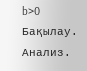b>0
Бақылау.
Анализ.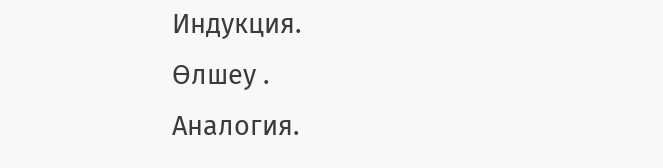Индукция.
Өлшеу .
Аналогия.